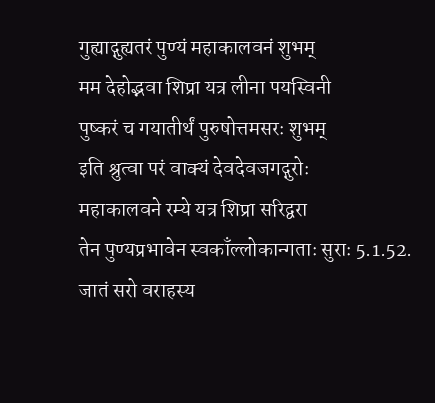गुह्याद्गुह्यतरं पुण्यं महाकालवनं शुभम्
मम देहोद्भवा शिप्रा यत्र लीना पयस्विनी
पुष्करं च गयातीर्थं पुरुषोत्तमसरः शुभम्
इति श्रुत्वा परं वाक्यं देवदेवजगद्गुरोः
महाकालवने रम्ये यत्र शिप्रा सरिद्वरा
तेन पुण्यप्रभावेन स्वकाँल्लोकान्गताः सुराः 5.1.52.
जातं सरो वराहस्य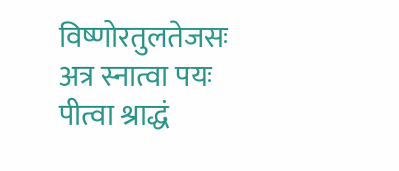विष्णोरतुलतेजसः
अत्र स्नात्वा पयः पीत्वा श्राद्धं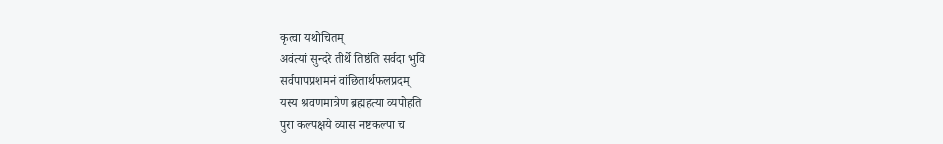कृत्वा यथोचितम्
अवंत्यां सुन्दरे तीर्थे तिष्ठंति सर्वदा भुवि
सर्वपापप्रशमनं वांछितार्थफलप्रदम्
यस्य श्रवणमात्रेण ब्रह्महत्या व्यपोहति
पुरा कल्पक्षये व्यास नष्टकल्पा च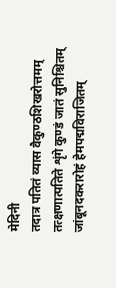मेदिनी
तदात्र पतितं व्यास वैकुण्ठशिखरोत्तमम्
तत्क्षणात्पतिते शृंगे कुण्डं जातं सुनिश्चितम्
जांबूनदकरारोहं हेमपद्मविराजितम्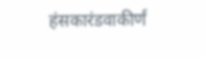हंसकारंडवाकीर्णं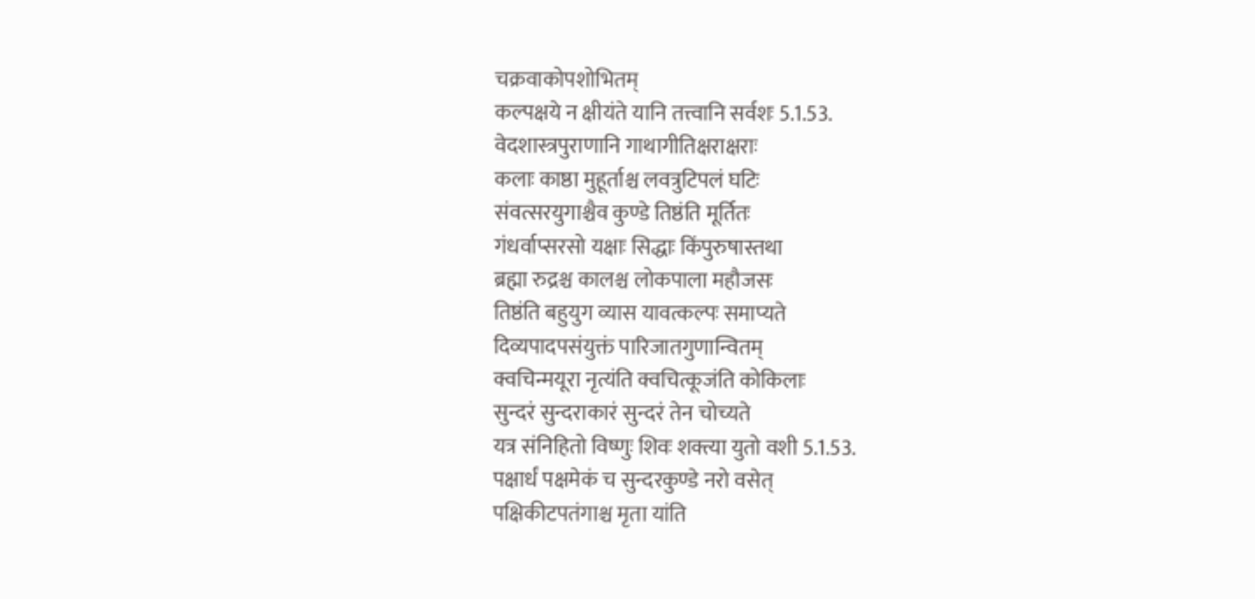चक्रवाकोपशोभितम्
कल्पक्षये न क्षीयंते यानि तत्त्वानि सर्वशः 5.1.53.
वेदशास्त्रपुराणानि गाथागीतिक्षराक्षराः
कलाः काष्ठा मुहूर्ताश्च लवत्रुटिपलं घटिः
संवत्सरयुगाश्चैव कुण्डे तिष्ठंति मूर्तितः
गंधर्वाप्सरसो यक्षाः सिद्धाः किंपुरुषास्तथा
ब्रह्मा रुद्रश्च कालश्च लोकपाला महौजसः
तिष्ठंति बहुयुग व्यास यावत्कल्पः समाप्यते
दिव्यपादपसंयुक्तं पारिजातगुणान्वितम्
क्वचिन्मयूरा नृत्यंति क्वचित्कूजंति कोकिलाः
सुन्दरं सुन्दराकारं सुन्दरं तेन चोच्यते
यत्र संनिहितो विष्णुः शिवः शक्त्या युतो वशी 5.1.53.
पक्षार्धं पक्षमेकं च सुन्दरकुण्डे नरो वसेत्
पक्षिकीटपतंगाश्च मृता यांति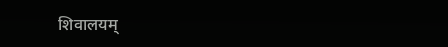शिवालयम्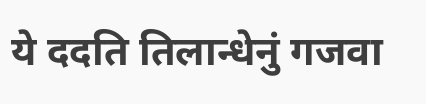ये ददति तिलान्धेनुं गजवा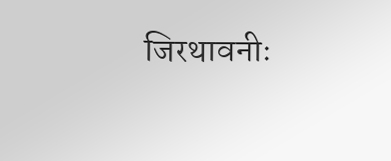जिरथावनीः